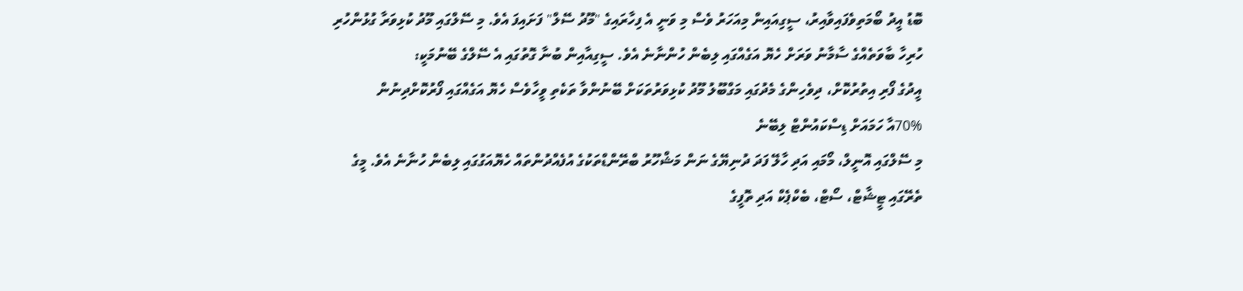ބޮޑު އީދު ބޯމަތިވެފައިވާއިރު، ސީގިއައިން މިއަހަރު ވެސް މި ވަނީ އެ ފިހާރައިގެ "މޫދު ސޭލް" ފަށައިފަ އެވެ. މި ސޭލްގައި މޫދު ކުޅިވަރާ ގުޅުންހުރި ހުރިހާ ބާވަތެއްގެ ސާމާނު ވަރަށް ހެޔޮ އަގެއްގައި ލިބެން ހުންނާނެ އެވެ. ސީގިއާއިން ބުނާ ގޮތުގައި އެ ސޭލްގެ ބޭނުމަކީ:
އީދުގެ ފޯރި އިތުރުކޮށް، ދިވެހިންގެ މެދުގައި މަގްބޫލު މޫދު ކުޅިވަރުތަކަށް ބޭނުންވާ ތަކެތި ވީހާވެސް ހެޔޮ އަގެއްގައި ފޯރުކޮށްދިނުން
70%އާ ހަމައަށް ޑިސްކައުންޓް ލިބޭނެ
މި ސޭލްގައި އޮނީލް، މޯމައި އަދި ހާލޭ ފަދަ ދުނިޔޭގެ ނަން މަޝްހޫރު ބްރޭންޑްތަކުގެ އުފެއްދުންތައް ހެޔޮއަގުގައި ލިބެން ހުނާނެ އެވެ. މީގެ ތެރޭގައި ޓީޝާޓް، ސޯޓް، ބެކްޕެކް އަދި ތޮފީގެ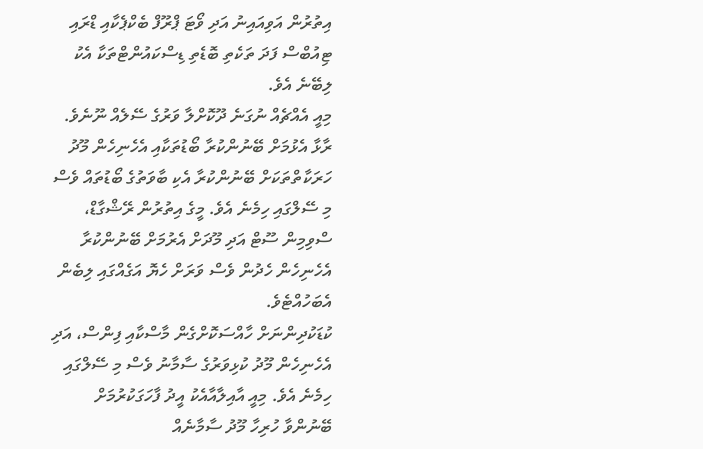އިތުރުން އަވިއައިނު އަދި ވޯޓަ ޕްރޫފް ބެކްޕެކާއި ޑްރައި ޓިއުބްސް ފަދަ ތަކެތި ބޮޑެތި ޑިސްކައުންޓްތަކާ އެކު ލިބޭނެ އެވެ.
މިއީ އެއްޗެއް ނުގަނެ ދޫކޮށްލާ ވަރުގެ ސޭލެއް ނޫނެވެ.
ރާޅާ އެޅުމަށް ބޭނުންކުރާ ބޯޑުތަކާއި އެހެނިހެން މޫދު ހަރަކާތްތަކަށް ބޭނުންކުރާ އެކި ބާވަތުގެ ބޯޑުތައް ވެސް މި ސޭލްގައި ހިމެނެ އެވެ. މީގެ އިތުރުން ރޭޝްގާޑް، ސްވިމިން ސޫޓް އަދި މޫދަށް އެރުމަށް ބޭނުންކުރާ އެހެނިހެން ހެދުން ވެސް ވަރަށް ހެޔޮ އަގެއްގައި ލިބެން އެބަހުއްޓެވެ.
ކުޑަކުދިންނަށް ހާއްސަކޮށްގެން މާސްކާއި ފިންސް، އަދި އެހެނިހެން މޫދު ކުޅިވަރުގެ ސާމާނު ވެސް މި ސޭލްގައި ހިމެނެ އެވެ. މިއީ އާއިލާއާއެކު އީދު ފާހަގަކުރުމަށް ބޭނުންވާ ހުރިހާ މޫދު ސާމާނެއް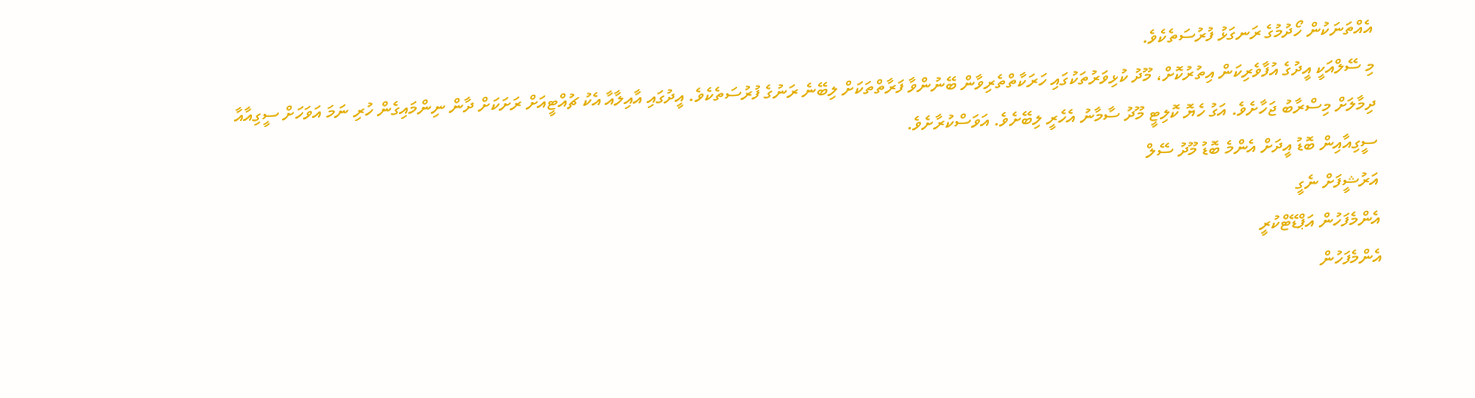އެއްތަނަކުން ހޯދުމުގެ ރަނގަޅު ފުރުސަތެކެވެ.
މި ސޭލްއަކީ އީދުގެ އުފާވެރިކަން އިތުރުކޮށް، މޫދު ކުޅިވަރުތަކުގައި ހަރަކާތްތެރިވާން ބޭނުންވާ ފަރާތްތަކަށް ލިބޭނެ ރަނުގެ ފުރުސަތެކެވެ. އީދުގައި އާއިލާއާ އެކު ޗުއްޓީއަށް ރަށަކަށް ދާން ނިންމައިގެން ހުރި ނަމަ އަވަހަށް ސީގިއާއާ ދިމާލަށް މިސްރާބު ޖަހާށެވެ. އަގު ހެޔޮ ކޮލިޓީ މޫދު ސާމާނު އެހެރީ ލިބޭށެވެ. އަވަސްކުރާށެވެ.
ސީގިއާއިން ބޮޑު އީދަށް އެންމެ ބޮޑު މޫދު ސޭލް
އަރުޝީފަށް ނެގީ
އެންމެފަހުން އަޕްޑޭޓްކުރީ
އެންމެފަހުން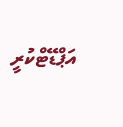އަޕްޑޭޓްކުރީ